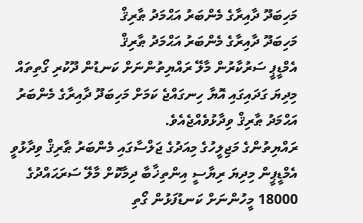މަހިބަދޫ ދާއިރާގެ މެންބަރު އަޙްމަދު ޠާރިޤް
މަހިބަދޫ ދާއިރާގެ މެންބަރު އަޙްމަދު ޠާރިޤް
އެމްޑީޕީ ސަރުކާރުން މާލޭ ރައްޔިތުންނަށް ކަނޑުން ދޫކުރި ގޯތިތައް މިދިޔަ ގަދައިގައި އޮޔާ ހިނގައްޖެ ކަމަށް މަހިބަދޫ ދާއިރާގެ މެންބަރު އަޙްމަދު ޠާރިޤް ވިދާޅުވެއްޖެއެވެ.
ރައްޔިތުންގެ މަޖިލީހުގެ މިއަދުގެ ޖަލްސާގައި މެންބަރު ޠާރިޤް ވިދާޅުވީ އެމްޑީޕީން މިދިޔަ ރިޔާސީ އިންތިޚާބާ ދިމާކޮށް މާލޭ ސަރަޙައްދުގެ 18000 މީހުންނަށް ކަނޑުފަޅުން ގޯތި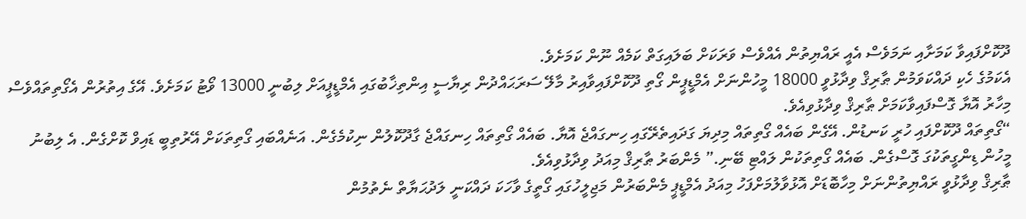ދޫކޮށްފައިވާ ކަމަށާއި ނަމަވެސް އެއީ ރައްޔިތުން އެއްވެސް ވަރަކަށް ބަލައިގަތް ކަމެއް ނޫން ކަމަށެވެ.
އެކަމުގެ ހެކި ދައްކަވަމުން ޠާރިޤް ވިދާޅުވީ 18000 މީހުންނަށް އެމްޑީޕީން ގޯތި ދޫކޮށްފައިވާއިރު މާލޭ ސަރަޙައްދުން ރިޔާސީ އިންތިޚާބުގައި އެމްޑީޕީއަށް ލިބުނީ 13000 ވޯޓު ކަމަށެވެ. އޭގެ އިތުރުން އެގޯތިތައްވެސް މިހާރު އޮޔާ ގޮސްފައިވާކަމަށް ޠާރިޤް ވިދާޅުވިއެވެ.
“ގޯތިތައް ދޫކޮށްފައި ހުރީ ކަނޑުން. އޭގެން ބައެއް ގޯތިތައް މިދިޔަ ގަދައިތެރޭގައި ހިނގައްޖެ އޮޔާ. ބައެއް ގޯތިތައް ހިނގައްޖެ ގާދޫކޮލުން ނިކުމެގެން. އަނެއްބައި ގޯތިތަކަށް އޭރުތިބީ ޑައިވް ކޮށްގެން. އެ ލިބުނު މީހުން ޑިންގީތަކުގަ ގޮސްގެން. ބައެއް ގޯތިތަކުން ލައްޓި ބޭނި.” މެންބަރު ޠާރިޤް މިއަދު ވިދާޅުވިއެވެ.
ޠާރިޤް ވިދާޅުވީ ރައްޔިތުންނަށް މިހާބޮޑަށް އޮޅުވާލުމަށްފަހު މިއަދު އެމްޑީޕީ މެންބަރުން މަޖިލީހުގައި ގޯތީގެ ވާހަކަ ދައްކަނީ ލަދުޙަޔާތް ނެތުމުން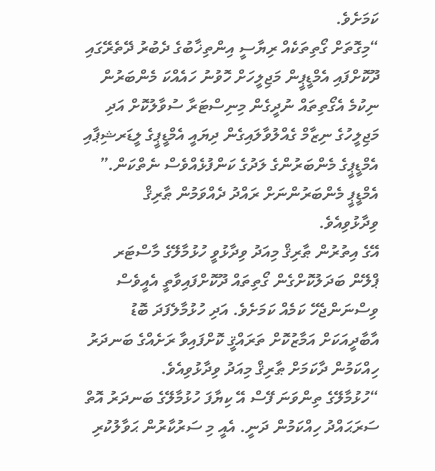ކަމަށެވެ.
“މިގޮތަށް ގޯތިތަކެއް ރިޔާސީ އިންތިޚާބުގެ ދެބުރު ދޭތެރޭގައި ދޫކޮށްފައި އެމްޑީޕީން މަޖިލީހަށް ހޮވުނު ހައެއްކަ މެންބަރުން ނިކުމެ އެގޯތިތައް ނުދީގެން މިނިސްޓަރާ ސުވާލުކޮށް އަދި މަޖިލީހުގެ ނިޒާމް ގެއްލުވާލައިގެން ދިޔައީ އެމްޑީޕީގެ ލީޑަރޝިޕާއި އެމްޑީޕީގެ މެންބަރުންގެ ލަދުގެ ކަންފުޅެއްވެސް ނެތްކަން.” އެމްޑީޕީ މެންބަރުންނަށް ރައްދު ދެއްވަމުން ޠާރިޤް ވިދާޅުވިއެވެ.
އޭގެ އިތުރުން ޠާރިޤް މިއަދު ވިދާޅުވީ ހުޅުމާލޭގެ މާސްޓަރ ޕްލޭން ބަދަލުކޮށްގެން ގޯތިތައް ދޫކޮށްފައިވާތީ އެއީވެސް ވިސްނަންޖެހޭ ކަމެއް ކަމަށެވެ. އަދި ހުޅުމާލެފަދަ ބޮޑު އާބާދީއަކަށް އަމާޒުކޮށް ތަރައްޤީ ކޮށްފައިވާ ރަށެއްގެ ބަނދަރު ހިއްކަމުން ދާކަމަށް ޠާރިޤް މިއަދު ވިދާޅުވިއެވެ.
“ހުޅުމާލޭގެ ތިންވަނަ ފޭސް އޭ ކިޔާފަ ހުޅުމާލޭގެ ބަނދަރު އޮތް ސަރަޙައްދު ހިއްކަމުން ދަނީ. އެއީ މި ސަރުކާރުން ޙަވާލުކުރި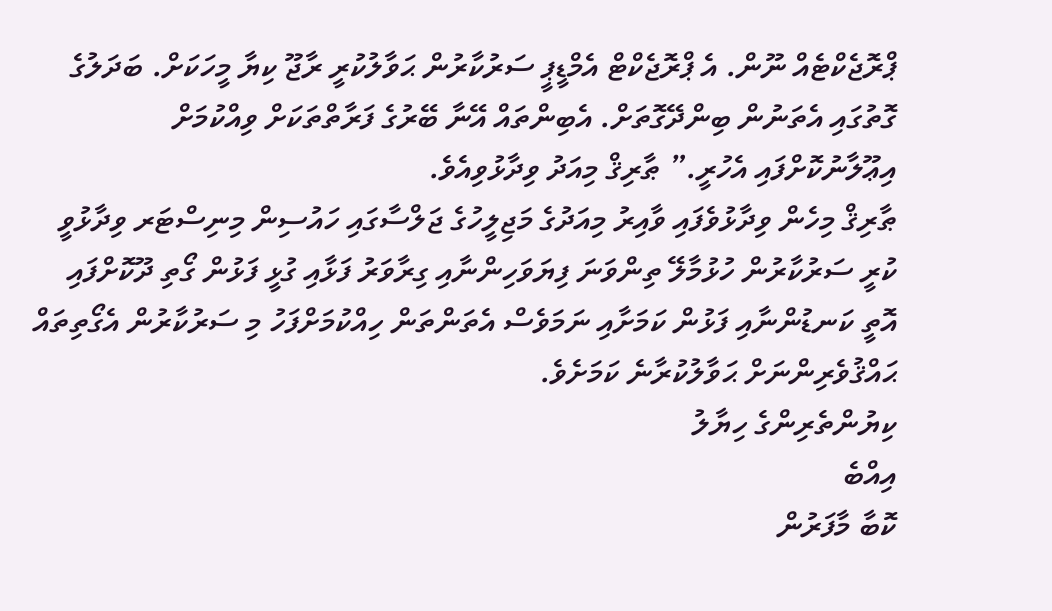ޕްރޮޖެކްޓެއް ނޫން. އެ ޕްރޮޖެކްޓް އެމްޑީޕީ ސަރުކާރުން ޙަވާލުކުރީ ރާޖޫ ކިޔާ މީހަކަށް. ބަދަލުގެ ގޮތުގައި އެތަނުން ބިންދޭގޮތަށް. އެބިންތައް އޭނާ ބޭރުގެ ފަރާތްތަކަށް ވިއްކުމަށް އިޢޫލާނުކޮށްފައި އެހުރީ.” ޠާރިޤް މިއަދު ވިދާޅުވިއެވެ.
ޠާރިޤް މިހެން ވިދާޅުވެފައި ވާއިރު މިއަދުގެ މަޖިލީހުގެ ޖަލްސާގައި ހައުސިން މިނިސްޓަރ ވިދާޅުވީ ކުރީ ސަރުކާރުން ހުޅުމާލޭ ތިންވަނަ ފިޔަވަހިންނާއި ގިރާވަރު ފަޅާއި ގުޅީ ފަޅުން ގޯތި ދޫކޮށްފައި އޮތީ ކަނޑުންނާއި ފަޅުން ކަމަށާއި ނަމަވެސް އެތަންތަން ހިއްކުމަށްފަހު މި ސަރުކާރުން އެގޯތިތައް ޙައްޤުވެރިންނަށް ޙަވާލުކުރާނެ ކަމަށެވެ.
ކިޔުންތެރިންގެ ހިޔާލު
އިއްބެ
ކޮބާ މާފަރުން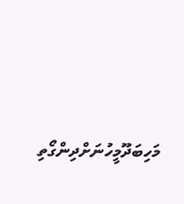މަހިބަދޫމީހުނަށްދިންގޯތި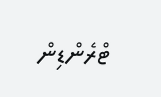ޓްރެންޑިން